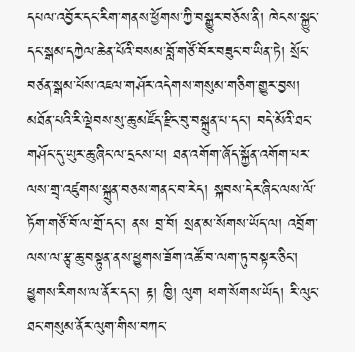དཔལ་འབྱོར་དང་རིག་གནས་ཕྱོགས་ཀྱི་བསྒྱུར་བཅོས་ནི། ཁེངས་སྐྱུང་དང་སྒམ་དཀྱེལ་ཆེན་པོའི་བསམ་བློ་གཙོ་བོར་བཟུང་བ་ཡིན་ཏེ། སྲོང་བཙན་སྒམ་པོས་འཇལ་གཤོར་འདེགས་གསུམ་གཅིག་གྱུར་བྱས། མཐོན་པའི་རི་ལྡེབས་སུ་ཆུ་མཛོད་རྫིང་བུ་བསྐྲུན་པ་དང་། བདེ་མོའི་ཐང་གཤོང་དུ་ཡུར་ཆུ་ཞིང་ལ་དྲངས་པ། ཐན་འགོག་ཞོད་སྐྱོན་འགོག་པར་ལས་གྲྭ་འཛུགས་སྐྲུན་བཅས་གནང་བ་རེད། སྐབས་དེར་ཞིང་ལས་ལོ་ཏོག་གཙོ་བོ་ལ་གྲོ་དང་། ནས བྲ་བོ། སྲན་མ་སོགས་ཡོད་ལ། འབྲོག་ལས་ལ་རྩྭ་ཆུ་བསྟུན་ནས་ཕྱུགས་ཟོག་འཚོ་བ་ལག་ཏུ་བསྟར་ཅིང་། ཕྱུགས་རིགས་ལ་ནོར་དང་། རྟ། ཁྱི། ལུག ཕག་སོགས་ཡོད། རི་ལུང་ཐང་གསུམ་ནོར་ལུག་གིས་བཀང་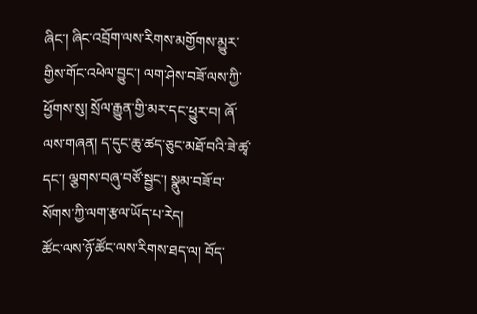ཞིང་། ཞིང་འབྲོག་ལས་རིགས་མགྱོགས་མྱུར་གྱིས་གོང་འཕེལ་བྱུང་། ལག་ཤེས་བཟོ་ལས་ཀྱི་ཕྱོགས་སུ། སྲོལ་རྒྱུན་གྱི་མར་དང་ཕྱུར་བ། ཞོ་ལས་གཞན། ད་དུང་ཆུ་ཚད་ཅུང་མཐོ་བའི་ཟེ་ཚྭ་དང་། ལྕགས་བཞུ་བཙོ་སྦྱང་། སྣུམ་བཟོ་བ་སོགས་ཀྱི་ལག་རྩལ་ཡོད་པ་རེད།
ཚོང་ལས་ཉོ་ཚོང་ལས་རིགས་ཐད་ལ། བོད་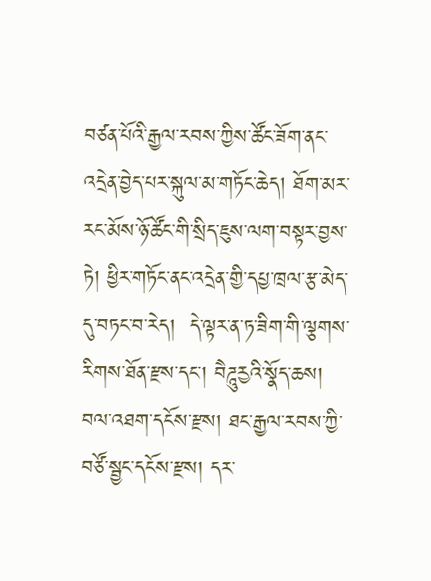བཙན་པོའི་རྒྱལ་རབས་ཀྱིས་ཚོང་ཟོག་ནང་འདྲེན་བྱེད་པར་སྐུལ་མ་གཏོང་ཆེད། ཐོག་མར་རང་མོས་ཉོ་ཚོང་གི་སྲིད་ཇུས་ལག་བསྟར་བྱས་ཏེ། ཕྱིར་གཏོང་ནང་འདྲེན་གྱི་དཔྱ་ཁྲལ་རྩ་མེད་དུ་བཏང་བ་རེད།  དེ་ལྟར་ན་ཏ་ཟིག་གི་ལྕགས་རིགས་ཐོན་རྫས་དང་། བཻཌཱུརྱའི་སྣོད་ཆས། བལ་འཐག་དངོས་རྫས། ཐང་རྒྱལ་རབས་ཀྱི་བཙོ་སྦྱང་དངོས་རྫས། དར་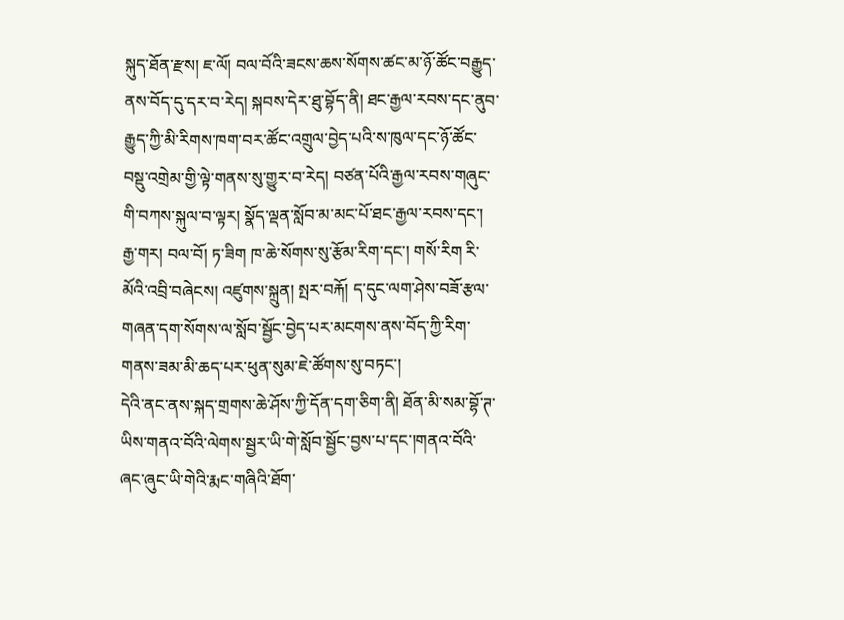སྐུད་ཐོན་རྫས། ཇ་ལོ། བལ་བོའི་ཟངས་ཆས་སོགས་ཚང་མ་ཉོ་ཚོང་བརྒྱུད་ནས་བོད་དུ་དར་བ་རེད། སྐབས་དེར་ཐུ་བྷོད་ནི། ཐང་རྒྱལ་རབས་དང་ནུབ་རྒྱུད་ཀྱི་མི་རིགས་ཁག་བར་ཚོང་འགྲུལ་བྱེད་པའི་ས་ཁུལ་དང་ཉོ་ཚོང་བསྡུ་འགྲེམ་གྱི་ལྟེ་གནས་སུ་གྱུར་བ་རེད། བཙན་པོའི་རྒྱལ་རབས་གཞུང་གི་བཀས་སྐུལ་བ་ལྟར། སྣོད་ལྡན་སློབ་མ་མང་པོ་ཐང་རྒྱལ་རབས་དང་། རྒྱ་གར། བལ་བོ། ཏ་ཟིག ཁ་ཆེ་སོགས་སུ་རྩོམ་རིག་དང་། གསོ་རིག རི་མོའི་འབྲི་བཞེངས། འཛུགས་སྐྲུན། སྤར་བརྐོ། ད་དུང་ལག་ཤེས་བཟོ་རྩལ་གཞན་དག་སོགས་ལ་སློབ་སྦྱོང་བྱེད་པར་མངགས་ནས་བོད་ཀྱི་རིག་གནས་ཟམ་མི་ཆད་པར་ཕུན་སུམ་ཇེ་ཚོགས་སུ་བཏང་།
དེའི་ནང་ནས་སྐད་གྲགས་ཆེ་ཤོས་ཀྱི་དོན་དག་ཅིག་ནི། ཐོན་མི་སམ་བྷོ་ཊ་ཡིས་གནའ་བོའི་ལེགས་སྦྱར་ཡི་གེ་སློབ་སྦྱོང་བྱས་པ་དང་།གནའ་བོའི་ཞང་ཞུང་ཡི་གེའི་རྨང་གཞིའི་ཐོག་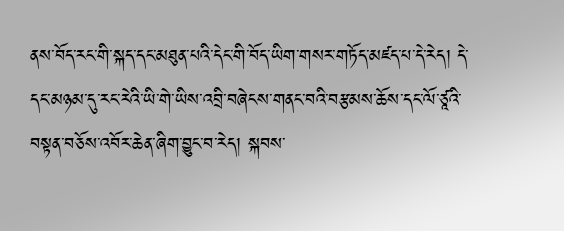ནས་བོད་རང་གི་སྐད་དང་མཐུན་པའི་དེང་གི་བོད་ཡིག་གསར་གཏོད་མཛད་པ་དེ་རེད། དེ་དང་མཉམ་དུ་རང་རེའི་ཡི་གེ་ཡིས་འབྲི་བཞེངས་གནང་བའི་བརྩམས་ཆོས་དང་ལོ་ཙཱའི་བསྟན་བཅོས་འབོར་ཆེན་ཞིག་བྱུང་བ་རེད། སྐབས་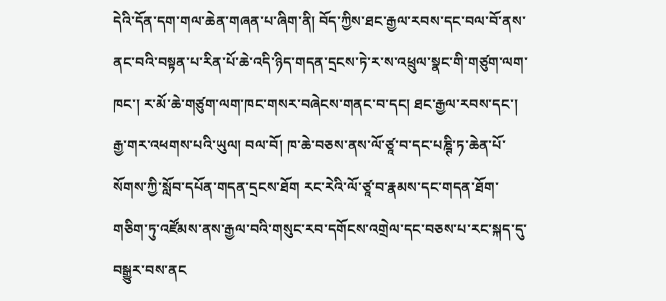དེའི་དོན་དག་གལ་ཆེན་གཞན་པ་ཞིག་ནི། བོད་ཀྱིས་ཐང་རྒྱལ་རབས་དང་བལ་བོ་ནས་ནང་བའི་བསྟན་པ་རིན་པོ་ཆེ་འདི་ཉིད་གདན་དྲངས་ཏེ་ར་ས་འཕྲུལ་སྣང་གི་གཙུག་ལག་ཁང་། ར་མོ་ཆེ་གཙུག་ལག་ཁང་གསར་བཞེངས་གནང་བ་དང། ཐང་རྒྱལ་རབས་དང་། རྒྱ་གར་འཕགས་པའི་ཡུལ། བལ་བོ། ཁ་ཆེ་བཅས་ནས་ལོ་ཙཱ་བ་དང་པཎྚི་ཏ་ཆེན་པོ་སོགས་ཀྱི་སློབ་དཔོན་གདན་དྲངས་ཐོག རང་རེའི་ལོ་ཙཱ་བ་རྣམས་དང་གདན་ཐོག་གཅིག་ཏུ་འཛོམས་ནས་རྒྱལ་བའི་གསུང་རབ་དགོངས་འགྲེལ་དང་བཅས་པ་རང་སྐད་དུ་བསྒྱུར་བས་ནང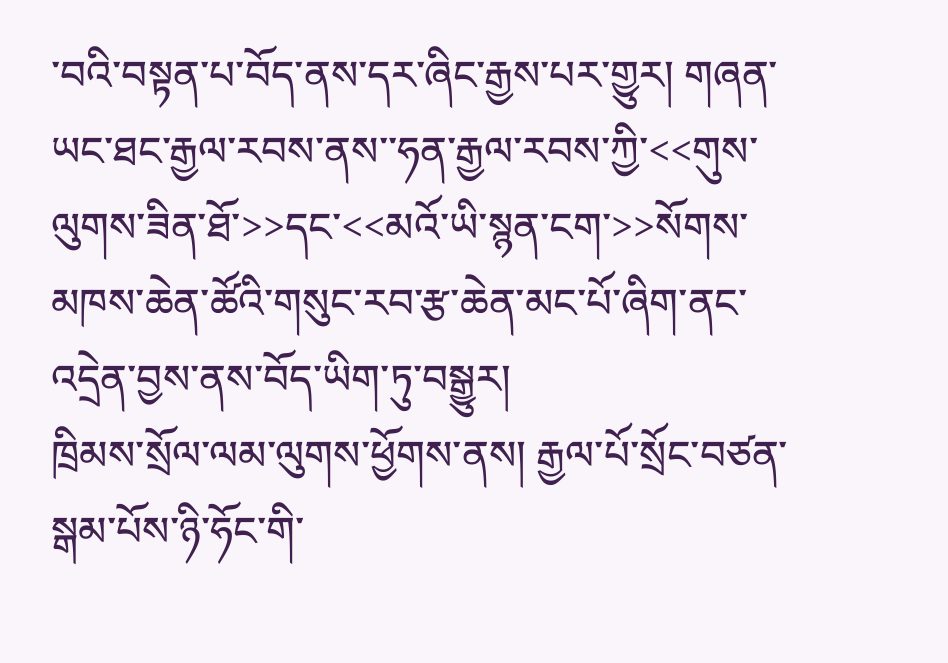་བའི་བསྟན་པ་བོད་ནས་དར་ཞིང་རྒྱས་པར་གྱུར། གཞན་ཡང་ཐང་རྒྱལ་རབས་ནས་་ཧན་རྒྱལ་རབས་ཀྱི་<<གུས་ལུགས་ཟིན་ཐོ་>>དང་<<མའོ་ཡི་སྙན་ངག་>>སོགས་མཁས་ཆེན་ཚོའི་གསུང་རབ་རྩ་ཆེན་མང་པོ་ཞིག་ནང་འདྲེན་བྱས་ནས་བོད་ཡིག་ཏུ་བསྒྱུར།
ཁྲིམས་སྲོལ་ལམ་ལུགས་ཕྱོགས་ནས། རྒྱལ་པོ་སྲོང་བཙན་སྒམ་པོས་ཉི་ཧོང་གི་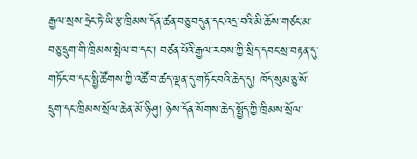རྒྱལ་སྲས་ཧྲེང་ཏེ་ཡི་རྩ་ཁྲིམས་དོན་ཚན་བཅུ་བདུན་དང་འདྲ་བའི་མི་ཆོས་གཙང་མ་བཅུ་དྲུག་གི་ཁྲིམས་སྤེལ་བ་དང་། བཙན་པོའི་རྒྱལ་རབས་ཀྱི་སྲིད་དབང་སྲ་བརྟན་དུ་གཏོང་བ་དང་སྤྱི་ཚོགས་ཀྱི་འཚོ་བ་ཚད་ལྡན་དུ་གཏོང་བའི་ཆེད་དུ། ཁོད་སུམ་ཅུ་སོ་དྲུག་དང་ཁྲིམས་སྲོལ་ཆེན་མོ་ཉི་ཤུ། ཉེས་དོན་སོགས་ཆེད་སྤྱོད་ཀྱི་ཁྲིམས་སྲོལ་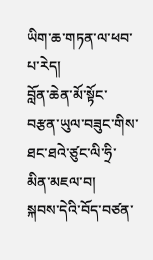ཡིག་ཆ་གཏན་ལ་ཕབ་པ་རེད།
བློན་ཆེན་མོ་སྟོང་བརྩན་ཡུལ་བཟུང་གིས་ཐང་ཐའེ་ཙུང་ལི་ཧྲི་མིན་མཇལ་བ།
སྐབས་དེའི་བོད་བཙན་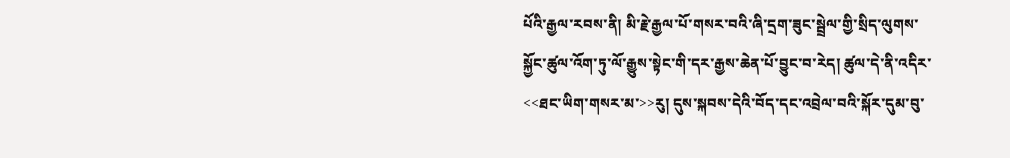པོའི་རྒྱལ་རབས་ནི། མི་རྗེ་རྒྱལ་པོ་གསར་བའི་ཞི་དྲག་ཟུང་སྦྲེལ་གྱི་སྲིད་ལུགས་སྐྱོང་ཚུལ་འོག་ཏུ་ལོ་རྒྱུས་སྟེང་གི་དར་རྒྱས་ཆེན་པོ་བྱུང་བ་རེད། ཚུལ་དེ་ནི་འདིར་<<ཐང་ཡིག་གསར་མ་>>རུ། དུས་སྐབས་དེའི་བོད་དང་འབྲེལ་བའི་སྐོར་དུམ་བུ་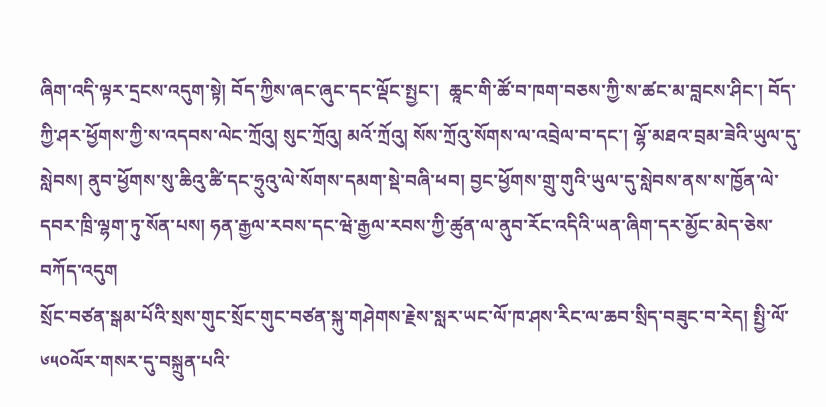ཞིག་འདི་ལྟར་དྲངས་འདུག་སྟེ། བོད་ཀྱིས་ཞང་ཞུང་དང་ལྡོང་སྤྱང་།  ཆཱང་གི་ཚོ་བ་ཁག་བཅས་ཀྱི་ས་ཚང་མ་བླངས་ཤིང་། བོད་ཀྱི་ཤར་ཕྱོགས་ཀྱི་ས་འདབས་ལེང་ཀྲོའུ། སུང་ཀྲོའུ། མའོ་ཀྲོའུ། སོས་ཀྲོའུ་སོགས་ལ་འབྲེལ་བ་དང་། ལྷོ་མཐའ་བྲམ་ཟེའི་ཡུལ་དུ་སླེབས། ནུབ་ཕྱོགས་སུ་ཆིའུ་ཚི་དང་ཧྲུའུ་ལེ་སོགས་དམག་སྡེ་བཞི་ཕབ། བྱང་ཕྱོགས་གྲུ་གུའི་ཡུལ་དུ་སླེབས་ནས་ས་ཁྱོན་ལེ་དབར་ཁྲི་ལྷག་ཏུ་སོན་པས། ཧན་རྒྱལ་རབས་དང་ཝེ་རྒྱལ་རབས་ཀྱི་ཚུན་ལ་ནུབ་རོང་འདིའི་ཡན་ཞིག་དར་མྱོང་མེད་ཅེས་བཀོད་འདུག
སྲོང་བཙན་སྒམ་པོའི་སྲས་གུང་སྲོང་གུང་བཙན་སྐུ་གཤེགས་རྗེས་སླར་ཡང་ལོ་ཁ་ཤས་རིང་ལ་ཆབ་སྲིད་བཟུང་བ་རེད། སྤྱི་ལོ་༦༥༠ལོར་གསར་དུ་བསྐྲུན་པའི་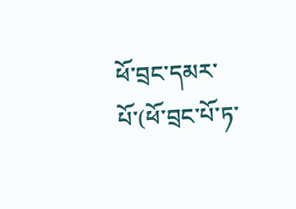ཕོ་བྲང་དམར་པོ་(ཕོ་བྲང་པོ་ཏ་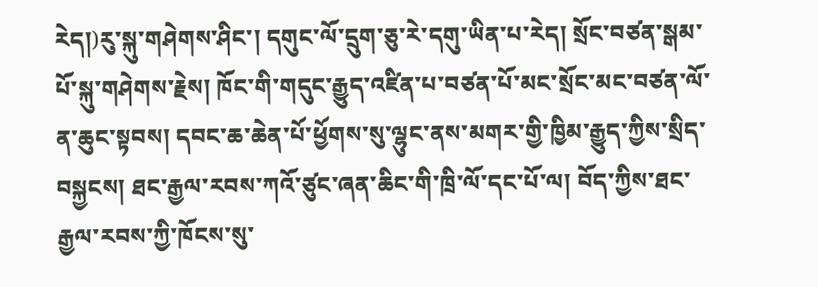རེད།)རུ་སྐུ་གཤེགས་ཤིང་། དགུང་ལོ་དྲུག་ཅུ་རེ་དགུ་ཡིན་པ་རེད། སྲོང་བཙན་སྒམ་པོ་སྐུ་གཤེགས་རྗེས། ཁོང་གི་གདུང་རྒྱུད་འཛིན་པ་བཙན་པོ་མང་སྲོང་མང་བཙན་ལོ་ན་ཆུང་སྟབས། དབང་ཆ་ཆེན་པོ་ཕྱོགས་སུ་ལྷུང་ནས་མགར་གྱི་ཁྱིམ་རྒྱུད་ཀྱིས་སྲིད་བསྐྱངས། ཐང་རྒྱལ་རབས་ཀའོ་ཙུང་ཞན་ཆིང་གི་ཁྲི་ལོ་དང་པོ་ལ། བོད་ཀྱིས་ཐང་རྒྱལ་རབས་ཀྱི་ཁོངས་སུ་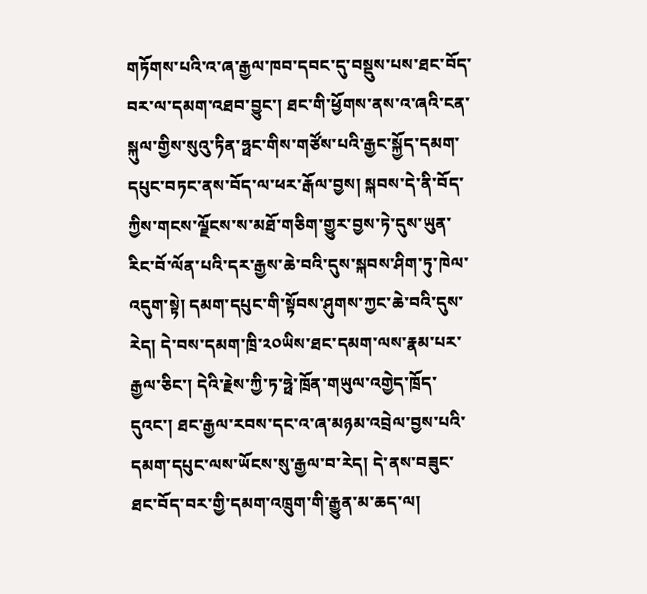གཏོགས་པའི་འ་ཞ་རྒྱལ་ཁབ་དབང་དུ་བསྡུས་པས་ཐང་བོད་བར་ལ་དམག་འཐབ་བྱུང་། ཐང་གི་ཕྱོགས་ནས་འ་ཞའི་ངན་སྐུལ་གྱིས་སུའུ་ཏིན་ཧྥང་གིས་གཙོས་པའི་རྒྱང་སྐྱོད་དམག་དཔུང་བཏང་ནས་བོད་ལ་ཕར་རྒོལ་བྱས། སྐབས་དེ་ནི་བོད་ཀྱིས་གངས་ལྗོངས་ས་མཐོ་གཅིག་གྱུར་བྱས་ཏེ་དུས་ཡུན་རིང་བོ་ལོན་པའི་དར་རྒྱས་ཆེ་བའི་དུས་སྐབས་ཤིག་ཏུ་ཁེལ་འདུག་སྟེ། དམག་དཔུང་གི་སྟོབས་ཤུགས་ཀྱང་ཆེ་བའི་དུས་རེད། དེ་བས་དམག་ཁྲི་༢༠ཡིས་ཐང་དམག་ལས་རྣམ་པར་རྒྱལ་ཅིང་། དེའི་རྗེས་ཀྱི་ཏ་ཧྥེ་ཁྲོན་གཡུལ་འགྱེད་ཁྲོད་དུའང་། ཐང་རྒྱལ་རབས་དང་འ་ཞ་མཉམ་འབྲེལ་བྱས་པའི་དམག་དཔུང་ལས་ཡོངས་སུ་རྒྱལ་བ་རེད། དེ་ནས་བཟུང་ཐང་བོད་བར་གྱི་དམག་འཁྲུག་གི་རྒྱུན་མ་ཆད་ལ།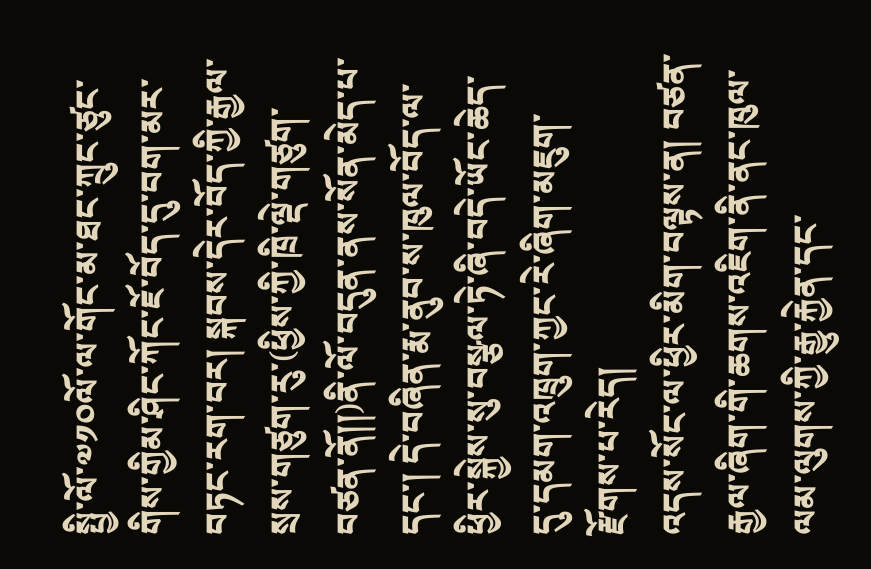སྤྱི་ལོ་༧༡༠ལོ་ལ་གོང་མ་ཐང་ཀྲུང་ཙུང་གིས་གྱིམ་ཤིང་ཀོང་ཇོ་བོད་དུ་བག་མར་བཏང་རག་བར། སྐབས་དེར་བོད་ཀྱི་རྒྱལ་སྲས་གཙུག་རུ་(ཕྱིས་ཀྱི་ཁྲི་ལྡེ་གཙུག་བཙན་ནོ།།)ནི་ལོ་བདུན་ནས་སོན་མེད་པ་དང་། དེ་བཞིན་རྨ་ནུབ་ས་ཁུལ་བོད་ལ་ཕྱིར་སྐྱེས་སུ་བསྩལ་ཏེ་ཞི་བདེ་ཡོང་ཆེད་དུ་དམག་འཁྲུག་ཀྱང་རེ་ཞིག་མཇུག་རྫོགས་པ་རེད།
འདས་སོང་ལ་ཕྱིར་མིག་བལྟས་ན། བཙན་རྒྱལ་ཞིག་གི་ཆགས་འཇིག་ནི་ནང་ཁུལ་ལམ་ལུགས་ཀྱི་རྒྱུ་རྐྱེན་དང་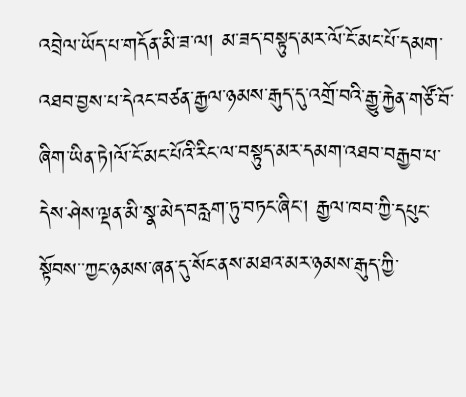འབྲེལ་ཡོད་པ་གདོན་མི་ཟ་ལ། མ་ཟད་བསྟུད་མར་ལོ་ངོ་མང་པོ་དམག་འཐབ་བྱས་པ་དེའང་བཙན་རྒྱལ་ཉམས་རྒུད་དུ་འགྲོ་བའི་རྒྱུ་རྐྱེན་གཙོ་བོ་ཞིག་ཡིན་ཏེ།ལོ་ངོ་མང་པོའི་རིང་ལ་བསྟུད་མར་དམག་འཐབ་བརྒྱབ་པ་དེས་ཤེས་ལྡན་མི་སྣ་མེད་བརླག་ཏུ་བཏང་ཞིང་། རྒྱལ་ཁབ་ཀྱི་དཔུང་སྟོབས་་ཀྱང་ཉམས་ཞན་དུ་སོང་ནས་མཐའ་མར་ཉམས་རྒུད་ཀྱི་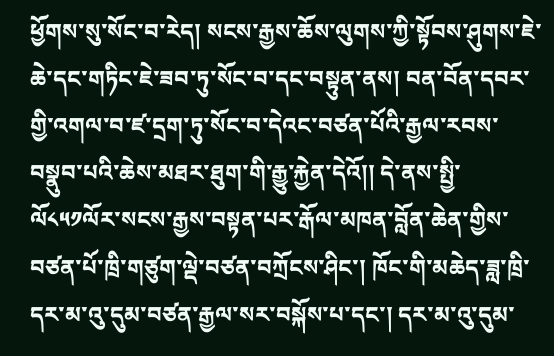ཕྱོགས་སུ་སོང་བ་རེད། སངས་རྒྱས་ཆོས་ལུགས་ཀྱི་སྟོབས་ཤུགས་ཇེ་ཆེ་དང་གཏིང་ཇེ་ཟབ་ཏུ་སོང་བ་དང་བསྟུན་ནས། བན་བོན་དབར་གྱི་འགལ་བ་ཛ་དྲག་ཏུ་སོང་བ་དེའང་བཙན་པོའི་རྒྱལ་རབས་བསྣུབ་པའི་ཆེས་མཐར་ཐུག་གི་རྒྱུ་རྐྱེན་དེའོ།། དེ་ནས་སྤྱི་ལོ༨༥༡ལོར་སངས་རྒྱས་བསྟན་པར་རྒོལ་མཁན་བློན་ཆེན་གྱིས་བཙན་པོ་ཁྲི་གཙུག་ལྡེ་བཙན་བཀྲོངས་ཤིང་། ཁོང་གི་མཆེད་ཟླ་ཁྲི་དར་མ་འུ་དུམ་བཙན་རྒྱལ་སར་བསྐོས་པ་དང་། དར་མ་འུ་དུམ་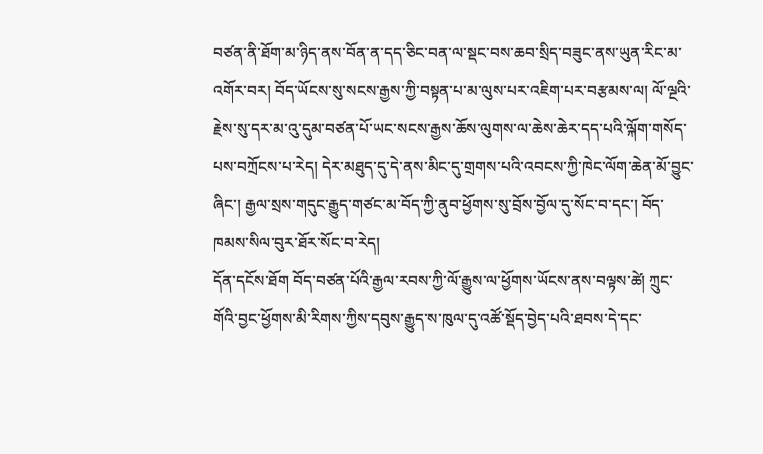བཙན་ནི་ཐོག་མ་ཉིད་ནས་བོན་ན་དད་ཅིང་བན་ལ་སྡང་བས་ཆབ་སྲིད་བཟུང་ནས་ཡུན་རིང་མ་འགོར་བར། བོད་ཡོངས་སུ་སངས་རྒྱས་ཀྱི་བསྟན་པ་མ་ལུས་པར་འཇིག་པར་བརྩམས་ལ། ལོ་ལྔའི་རྗེས་སུ་དར་མ་འུ་དུམ་བཙན་པོ་ཡང་སངས་རྒྱས་ཆོས་ལུགས་ལ་ཆེས་ཆེར་དད་པའི་ལྐོག་གསོད་པས་བཀྲོངས་པ་རེད། དེར་མཐུད་དུ་དེ་ནས་མིང་དུ་གྲགས་པའི་འབངས་ཀྱི་ཁེང་ལོག་ཆེན་མོ་བྱུང་ཞིང་། རྒྱལ་སྲས་གདུང་རྒྱུད་གཙང་མ་བོད་ཀྱི་ནུབ་ཕྱོགས་སུ་བྲོས་བྱོལ་དུ་སོང་བ་དང་། བོད་ཁམས་སིལ་བུར་ཐོར་སོང་བ་རེད།
དོན་དངོས་ཐོག བོད་བཙན་པོའི་རྒྱལ་རབས་ཀྱི་ལོ་རྒྱུས་ལ་ཕྱོགས་ཡོངས་ནས་བལྟས་ཚེ། ཀྲུང་གོའི་བྱང་ཕྱོགས་མི་རིགས་ཀྱིས་དབུས་རྒྱུད་ས་ཁུལ་དུ་འཚོ་སྡོད་བྱེད་པའི་ཐབས་དེ་དང་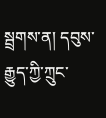སྦྲགས་ན། དབུས་རྒྱུད་ཀྱི་ཀྲུང་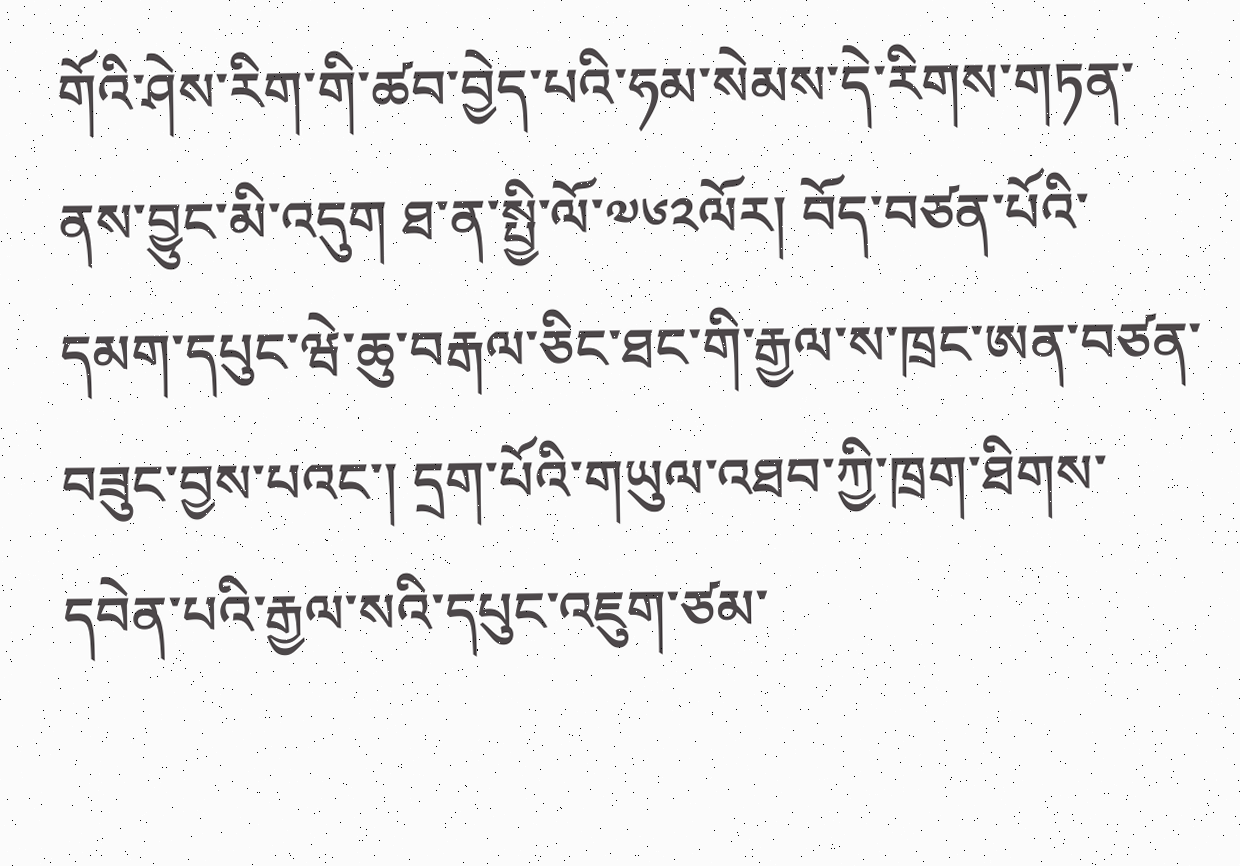གོའི་ཤེས་རིག་གི་ཚབ་བྱེད་པའི་ཧམ་སེམས་དེ་རིགས་གཏན་ནས་བྱུང་མི་འདུག ཐ་ན་སྤྱི་ལོ་༧༦༢ལོར། བོད་བཙན་པོའི་དམག་དཔུང་ཝེ་ཆུ་བརྒལ་ཅིང་ཐང་གི་རྒྱལ་ས་ཁྲང་ཨན་བཙན་བཟུང་བྱས་པའང་། དྲག་པོའི་གཡུལ་འཐབ་ཀྱི་ཁྲག་ཐིགས་དབེན་པའི་རྒྱལ་སའི་དཔུང་འཇུག་ཙམ་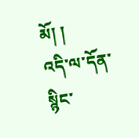མོ། །
འདི་ལ་དོན་སྙིང་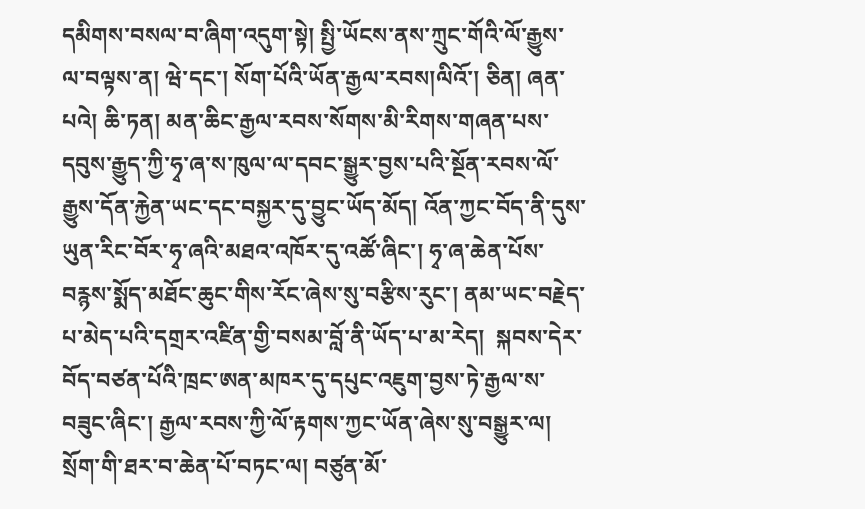དམིགས་བསལ་བ་ཞིག་འདུག་སྟེ། སྤྱི་ཡོངས་ནས་ཀྲུང་གོའི་ལོ་རྒྱུས་ལ་བལྟས་ན། ཝེ་དང་། སོག་པོའི་ཡོན་རྒྱལ་རབས།ལིའོ་། ཅིན། ཞན་པའེ། ཆི་ཏན། མན་ཆིང་རྒྱལ་རབས་སོགས་མི་རིགས་གཞན་པས་དབུས་རྒྱུད་ཀྱི་ཧྭ་ཞ་ས་ཁུལ་ལ་དབང་སྒྱུར་བྱས་པའི་སྔོན་རབས་ལོ་རྒྱུས་དོན་རྐྱེན་ཡང་དང་བསྐྱར་དུ་བྱུང་ཡོད་མོད། འོན་ཀྱང་བོད་ནི་དུས་ཡུན་རིང་བོར་ཧྭ་ཞའི་མཐའ་འཁོར་དུ་འཚོ་ཞིང་། ཧྭ་ཞ་ཆེན་པོས་བརྙས་སྨོད་མཐོང་ཆུང་གིས་རོང་ཞེས་སུ་བརྩིས་རུང་། ནམ་ཡང་བརྗེད་པ་མེད་པའི་དགྲར་འཛིན་གྱི་བསམ་བློ་ནི་ཡོད་པ་མ་རེད།  སྐབས་དེར་བོད་བཙན་པོའི་ཁྲང་ཨན་མཁར་དུ་དཔུང་འཇུག་བྱས་ཏེ་རྒྱལ་ས་བཟུང་ཞིང་། རྒྱལ་རབས་ཀྱི་ལོ་རྟགས་ཀྱང་ཡོན་ཞེས་སུ་བསྒྱུར་ལ། སྲོག་གི་ཐར་བ་ཆེན་པོ་བཏང་ལ། བཙུན་མོ་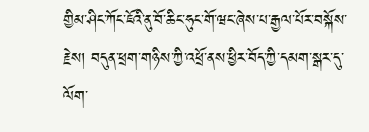གྱིམ་ཤིང་ཀོང་ཇོའི་ནུ་བོ་ཆིང་ཧུང་གོ་ཝང་ཞེས་པ་རྒྱལ་པོར་བསྐོས་རྗེས། བདུན་ཕྲག་གཉིས་ཀྱི་འཕྲོ་ནས་ཕྱིར་བོད་ཀྱི་དམག་སྒར་དུ་ལོག་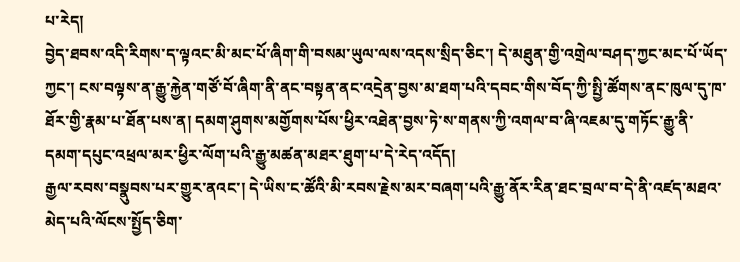པ་རེད།
བྱེད་ཐབས་འདི་རིགས་ད་ལྟའང་མི་མང་པོ་ཞིག་གི་བསམ་ཡུལ་ལས་འདས་སྲིད་ཅིང་། དེ་མཐུན་གྱི་འགྲེལ་བཤད་ཀྱང་མང་པོ་ཡོད་ཀྱང་། ངས་བལྟས་ན་རྒྱུ་རྐྱེན་གཙོ་བོ་ཞིག་ནི་ནང་བསྟན་ནང་འདྲེན་བྱས་མ་ཐག་པའི་དབང་གིས་བོད་ཀྱི་སྤྱི་ཚོགས་ནང་ཁུལ་དུ་ཁ་ཐོར་གྱི་རྣམ་པ་ཐོན་པས་ན། དམག་ཤུགས་མགྱོགས་པོས་ཕྱིར་འཐེན་བྱས་ཏེ་ས་གནས་ཀྱི་འགལ་བ་ཞི་འཇམ་དུ་གཏོང་རྒྱུ་ནི་
དམག་དཔུང་འཕྲལ་མར་ཕྱིར་ལོག་པའི་རྒྱུ་མཚན་མཐར་ཐུག་པ་དེ་རེད་འདོད།
རྒྱལ་རབས་བསྣུབས་པར་གྱུར་ནའང་། དེ་ཡིས་ང་ཚོའི་མི་རབས་རྗེས་མར་བཞག་པའི་རྒྱུ་ནོར་རིན་ཐང་བྲལ་བ་དེ་ནི་འཛད་མཐའ་མེད་པའི་ལོངས་སྤྱོད་ཅིག་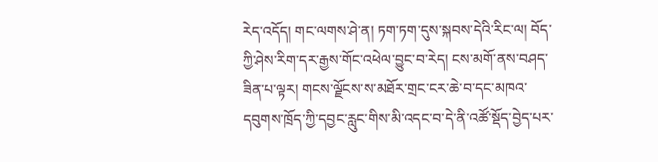རེད་འདོད། གང་ལགས་ཤེ་ན། ཏག་ཏག་དུས་སྐབས་དེའི་རིང་ལ། བོད་ཀྱི་ཤེས་རིག་དར་རྒྱས་གོང་འཕེལ་བྱུང་བ་རེད། ངས་མགོ་ནས་བཤད་ཟིན་པ་ལྟར། གངས་ལྗོངས་ས་མཐོར་གྲང་ངར་ཆེ་བ་དང་མཁའ་དབུགས་ཁྲོད་ཀྱི་དབྱང་རླུང་གིས་མི་འདང་བ་དེ་ནི་འཚོ་སྡོད་བྱེད་པར་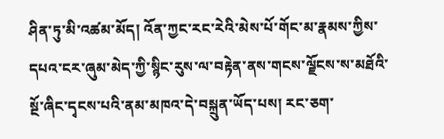ཤིན་ཏུ་མི་འཚམ་མོད། འོན་ཀྱང་རང་རེའི་མེས་པོ་གོང་མ་རྣམས་ཀྱིས་དཔའ་ངར་ཞུམ་མེད་ཀྱི་སྙིང་རུས་ལ་བརྟེན་ནས་གངས་ལྗོངས་ས་མཐོའི་སྔོ་ཞིང་དྭངས་པའི་ནམ་མཁའ་དེ་བསྐྲུན་ཡོད་པས། རང་ཅག་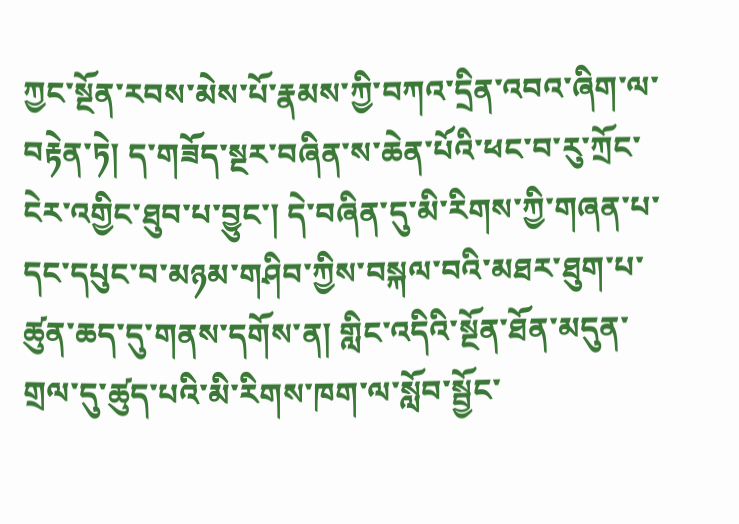ཀྱང་སྔོན་རབས་མེས་པོ་རྣམས་ཀྱི་བཀའ་དྲིན་འབའ་ཞིག་ལ་བརྟེན་ཏེ། ད་གཟོད་སྔར་བཞིན་ས་ཆེན་པོའི་ཕང་བ་རུ་ཀྲོང་ངེར་འགྱིང་ཐུབ་པ་བྱུང་། དེ་བཞིན་དུ་མི་རིགས་ཀྱི་གཞན་པ་དང་དཔུང་བ་མཉམ་གཤིབ་ཀྱིས་བསྐལ་བའི་མཐར་ཐུག་པ་ཚུན་ཆད་དུ་གནས་དགོས་ན། གླིང་འདིའི་སྔོན་ཐོན་མདུན་གྲལ་དུ་ཚུད་པའི་མི་རིགས་ཁག་ལ་སློབ་སྦྱོང་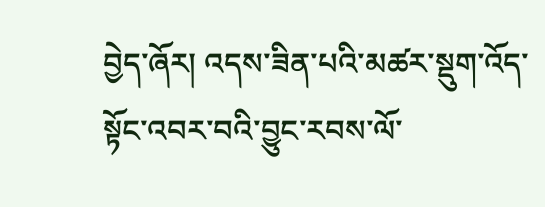བྱེད་ཞོར། འདས་ཟིན་པའི་མཚར་སྡུག་འོད་སྟོང་འབར་བའི་བྱུང་རབས་ལོ་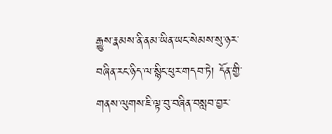རྒྱུས་རྣམས་ནི་ནམ་ཡིན་ཡང་སེམས་སུ་ཉར་བཞིན་རང་ཉིད་ལ་སྙིང་ཕུར་གདབ་ཏེ། དོན་གྱི་གནས་ལུགས་ཇི་ལྟ་བུ་བཞིན་བསླབ་བྱར་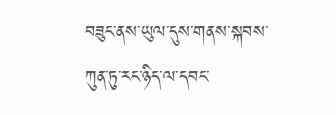བཟུང་ནས་ཡུལ་དུས་གནས་སྐབས་ཀུན་ཏུ་རང་ཉིད་ལ་དབང་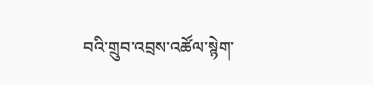བའི་གྲུབ་འབྲས་འཚོལ་སྙེག་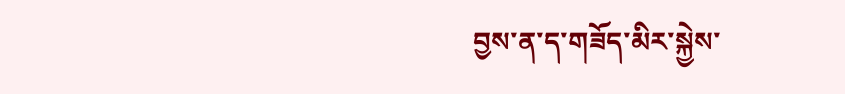བྱས་ན་ད་གཟོད་མིར་སྐྱེས་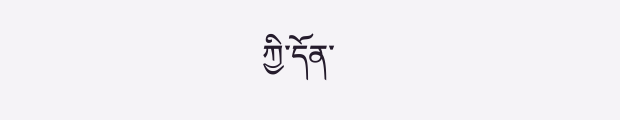ཀྱི་དོན་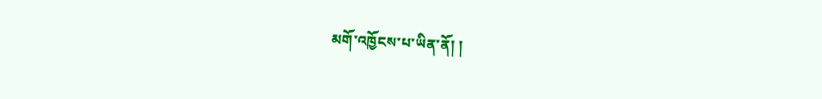མགོ་འཁྱོངས་པ་ཡིན་ནོ། །